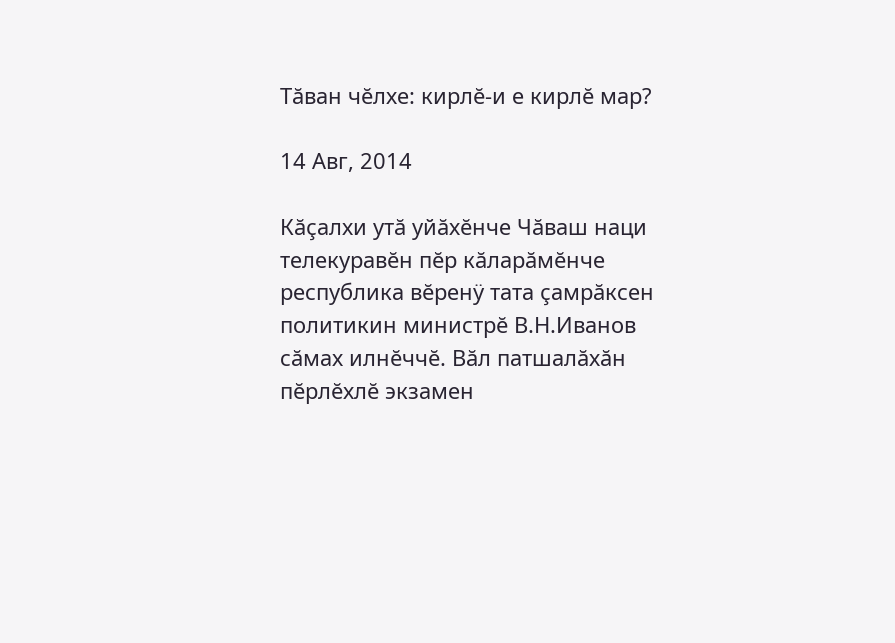Тăван чĕлхе: кирлĕ-и е кирлĕ мар?

14 Авг, 2014

Кăçалхи утă уйăхĕнче Чăваш наци телекуравĕн пĕр кăларăмĕнче республика вĕренÿ тата çамрăксен политикин министрĕ В.Н.Иванов сăмах илнĕччĕ. Вăл патшалăхăн пĕрлĕхлĕ экзамен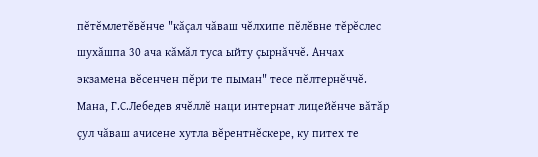пĕтĕмлетĕвĕнче "кăçал чăваш чĕлхипе пĕлĕвне тĕрĕслес шухăшпа 30 ача кăмăл туса ыйту çырнăччĕ. Анчах экзамена вĕсенчен пĕри те пыман" тесе пĕлтернĕччĕ. Мана, Г.С.Лебедев ячĕллĕ наци интернат лицейĕнче вăтăр çул чăваш ачисене хутла вĕрентнĕскере, ку питех те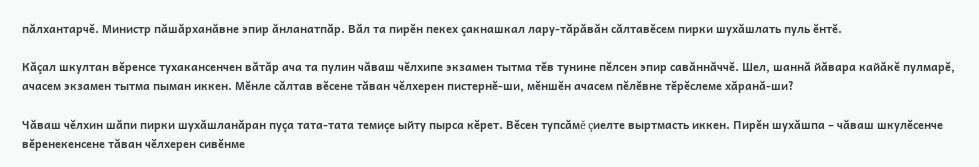пăлхантарчĕ. Министр пăшăрханăвне эпир ăнланатпăр. Вăл та пирĕн пекех çакнашкал лару-тăрăвăн сăлтавĕсем пирки шухăшлать пуль ĕнтĕ.

Кăçал шкултан вĕренсе тухакансенчен вăтăр ача та пулин чăваш чĕлхипе экзамен тытма тĕв тунине пĕлсен эпир савăннăччĕ. Шел, шаннă йăвара кайăкĕ пулмарĕ, ачасем экзамен тытма пыман иккен. Мĕнле сăлтав вĕсене тăван чĕлхерен пистернĕ-ши, мĕншĕн ачасем пĕлĕвне тĕрĕслеме хăранă-ши?

Чăваш чĕлхин шăпи пирки шухăшланăран пуçа тата-тата темиçе ыйту пырса кĕрет. Вĕсен тупсăмĕ çиелте выртмасть иккен. Пирĕн шухăшпа – чăваш шкулĕсенче вĕренекенсене тăван чĕлхерен сивĕнме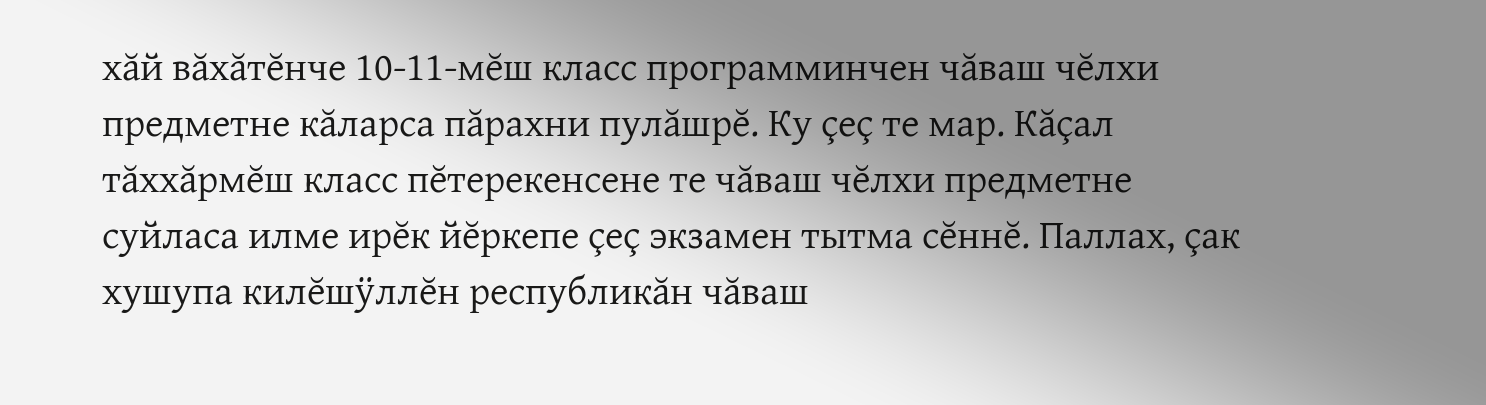хăй вăхăтĕнче 10-11-мĕш класс программинчен чăваш чĕлхи предметне кăларса пăрахни пулăшрĕ. Ку çеç те мар. Кăçал тăххăрмĕш класс пĕтерекенсене те чăваш чĕлхи предметне суйласа илме ирĕк йĕркепе çеç экзамен тытма сĕннĕ. Паллах, çак хушупа килĕшÿллĕн республикăн чăваш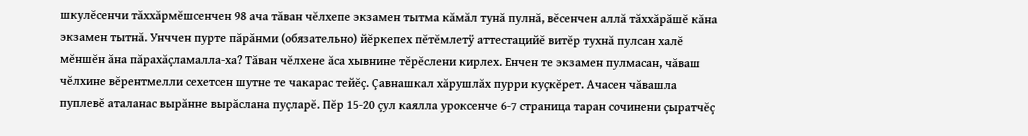шкулĕсенчи тăххăрмĕшсенчен 98 ача тăван чĕлхепе экзамен тытма кăмăл тунă пулнă, вĕсенчен аллă тăххăрăшĕ кăна экзамен тытнă. Унччен пурте пăрăнми (обязательно) йĕркепех пĕтĕмлетÿ аттестацийĕ витĕр тухнă пулсан халĕ мĕншĕн ăна пăрахăçламалла-ха? Тăван чĕлхене ăса хывнине тĕрĕслени кирлех. Енчен те экзамен пулмасан, чăваш чĕлхине вĕрентмелли сехетсен шутне те чакарас тейĕç. Çавнашкал хăрушлăх пурри куçкĕрет. Ачасен чăвашла пуплевĕ аталанас вырăнне вырăслана пуçларĕ. Пĕр 15-20 çул каялла уроксенче 6-7 страница таран сочинени çыратчĕç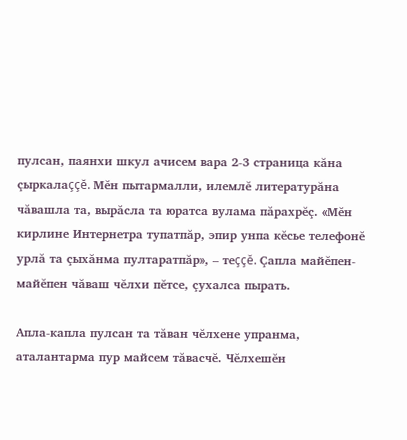пулсан, паянхи шкул ачисем вара 2-3 страница кăна çыркалаççĕ. Мĕн пытармалли, илемлĕ литературăна чăвашла та, вырăсла та юратса вулама пăрахрĕç. «Мĕн кирлине Интернетра тупатпăр, эпир унпа кĕсье телефонĕ урлă та çыхăнма пултаратпăр», – теççĕ. Çапла майĕпен-майĕпен чăваш чĕлхи пĕтсе, çухалса пырать.

Апла-капла пулсан та тăван чĕлхене упранма, аталантарма пур майсем тăвасчĕ. Чĕлхешĕн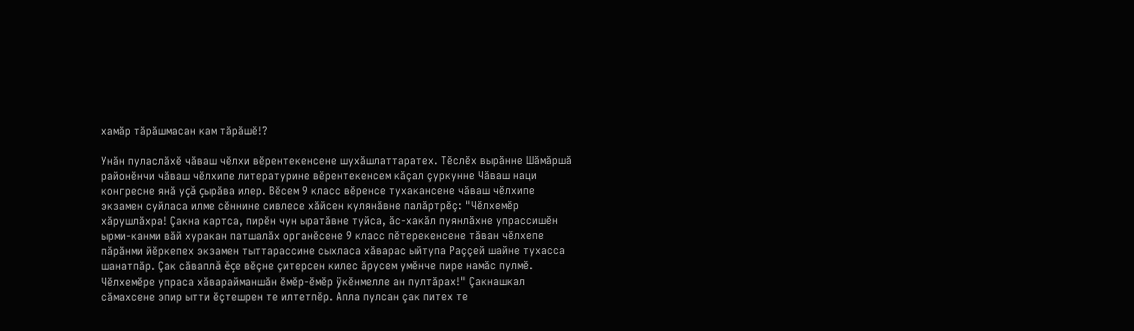хамăр тăрăшмасан кам тăрăшĕ!?

Унăн пуласлăхĕ чăваш чĕлхи вĕрентекенсене шухăшлаттаратех. Тĕслĕх вырăнне Шăмăршă районĕнчи чăваш чĕлхипе литературине вĕрентекенсем кăçал çуркунне Чăваш наци конгресне янă уçă çырăва илер. Вĕсем 9 класс вĕренсе тухакансене чăваш чĕлхипе экзамен суйласа илме сĕннине сивлесе хăйсен кулянăвне палăртрĕç: "Чĕлхемĕр хăрушлăхра! Çакна картса, пирĕн чун ыратăвне туйса, ăс-хакăл пуянлăхне упрассишĕн ырми-канми вăй хуракан патшалăх органĕсене 9 класс пĕтерекенсене тăван чĕлхепе пăрăнми йĕркепех экзамен тыттарассине сыхласа хăварас ыйтупа Раççей шайне тухасса шанатпăр. Çак сăваплă ĕçе вĕçне çитерсен килес ăрусем умĕнче пире намăс пулмĕ. Чĕлхемĕре упраса хăварайманшăн ĕмĕр-ĕмĕр ÿкĕнмелле ан пултăрах!" Çакнашкал сăмахсене эпир ытти ĕçтешрен те илтетпĕр. Апла пулсан çак питех те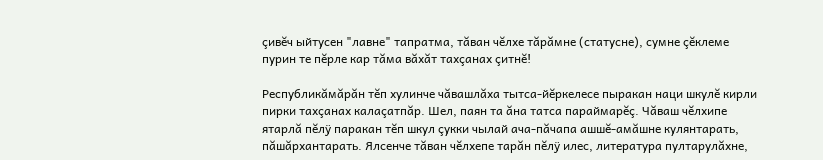çивĕч ыйтусен "лавне" тапратма, тăван чĕлхе тăрăмне (статусне), сумне çĕклеме пурин те пĕрле кар тăма вăхăт тахçанах çитнĕ!

Республикăмăрăн тĕп хулинче чăвашлăха тытса-йĕркелесе пыракан наци шкулĕ кирли пирки тахçанах калаçатпăр. Шел, паян та ăна татса параймарĕç. Чăваш чĕлхипе ятарлă пĕлÿ паракан тĕп шкул çукки чылай ача-пăчапа ашшĕ-амăшне кулянтарать, пăшăрхантарать. Ялсенче тăван чĕлхепе тарăн пĕлÿ илес, литература пултарулăхне,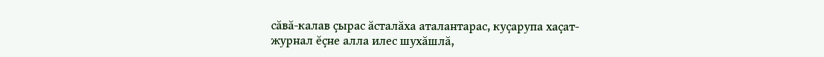сăвă-калав çырас ăсталăха аталантарас, куçарупа хаçат-журнал ĕçне алла илес шухăшлă,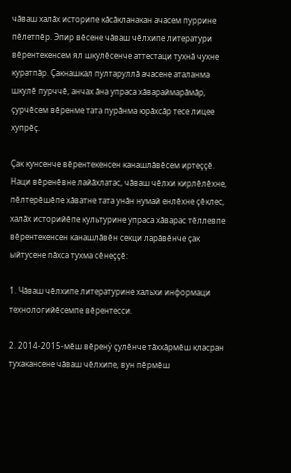чăваш халăх историпе кăсăкланакан ачасем пуррине пĕлетпĕр. Эпир вĕсене чăваш чĕлхипе литератури вĕрентекенсем ял шкулĕсенче аттестаци тухнă чухне куратпăр. Çакнашкал пултаруллă ачасене аталанма шкулĕ пурччĕ, анчах ăна упраса хăвараймарăмăр, çурчĕсем вĕренме тата пурăнма юрăхсăр тесе лицее хупрĕç.

Çак кунсенче вĕрентекенсен канашлăвĕсем иртеççĕ. Наци вĕренĕвне лайăхлатас, чăваш чĕлхи кирлĕлĕхне, пĕлтерĕшĕпе хăватне тата унăн нумай енлĕхне çĕклес, халăх историйĕпе культурине упраса хăварас тĕллевпе вĕрентекенсен канашлăвĕн секци ларăвĕнче çак ыйтусене пăхса тухма сĕнеççĕ:

1. Чăваш чĕлхипе литературине хальхи информаци технологийĕсемпе вĕрентесси.

2. 2014-2015-мĕш вĕренÿ çулĕнче тăххăрмĕш класран тухакансене чăваш чĕлхипе, вун пĕрмĕш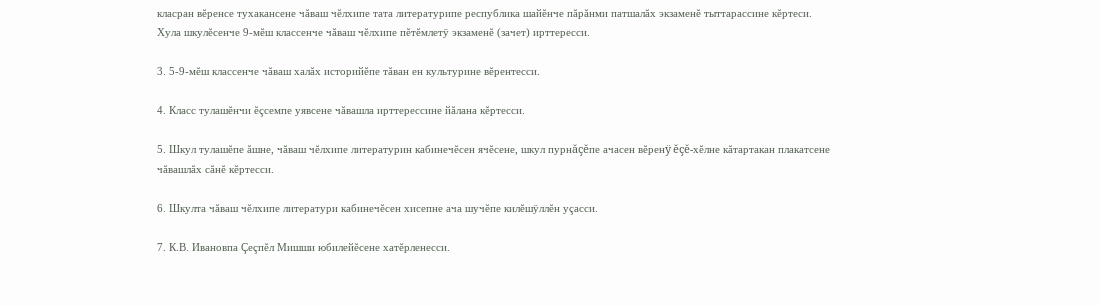класран вĕренсе тухакансене чăваш чĕлхипе тата литературипе республика шайĕнче пăрăнми патшалăх экзаменĕ тыттарассине кĕртеси. Хула шкулĕсенче 9-мĕш классенче чăваш чĕлхипе пĕтĕмлетÿ экзаменĕ (зачет) ирттересси.

3. 5-9-мĕш классенче чăваш халăх историйĕпе тăван ен культурине вĕрентесси.

4. Класс тулашĕнчи ĕçсемпе уявсене чăвашла ирттерессине йăлана кĕртесси.

5. Шкул тулашĕпе ăшне, чăваш чĕлхипе литературин кабинечĕсен ячĕсене, шкул пурнăçĕпе ачасен вĕренÿ ĕçĕ-хĕлне кăтартакан плакатсене чăвашлăх сăнĕ кĕртесси.

6. Шкулта чăваш чĕлхипе литератури кабинечĕсен хисепне ача шучĕпе килĕшÿллĕн уçасси.

7. К.В. Ивановпа Çеçпĕл Мишши юбилейĕсене хатĕрленесси.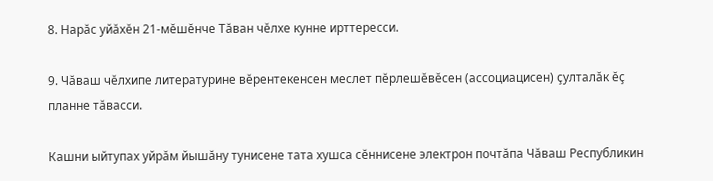8. Нарăс уйăхĕн 21-мĕшĕнче Тăван чĕлхе кунне ирттересси.

9. Чăваш чĕлхипе литературине вĕрентекенсен меслет пĕрлешĕвĕсен (ассоциацисен) çулталăк ĕç планне тăвасси.

Кашни ыйтупах уйрăм йышăну тунисене тата хушса сĕннисене электрон почтăпа Чăваш Республикин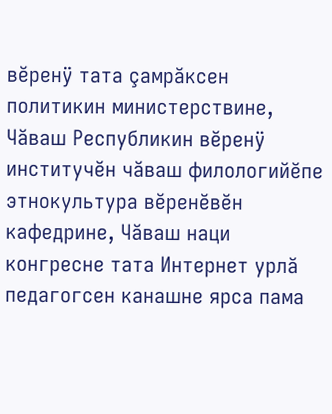вĕренÿ тата çамрăксен политикин министерствине, Чăваш Республикин вĕренÿ институчĕн чăваш филологийĕпе этнокультура вĕренĕвĕн кафедрине, Чăваш наци конгресне тата Интернет урлă педагогсен канашне ярса пама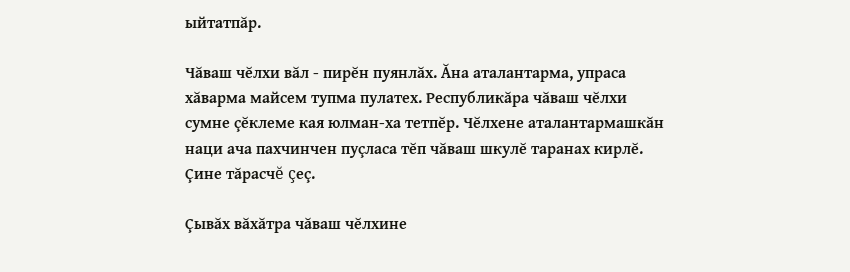ыйтатпăр.

Чăваш чĕлхи вăл - пирĕн пуянлăх. Ăна аталантарма, упраса хăварма майсем тупма пулатех. Республикăра чăваш чĕлхи сумне çĕклеме кая юлман-ха тетпĕр. Чĕлхене аталантармашкăн наци ача пахчинчен пуçласа тĕп чăваш шкулĕ таранах кирлĕ. Çине тăрасчĕ çеç.

Çывăх вăхăтра чăваш чĕлхине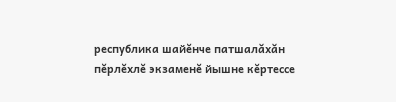республика шайĕнче патшалăхăн пĕрлĕхлĕ экзаменĕ йышне кĕртессе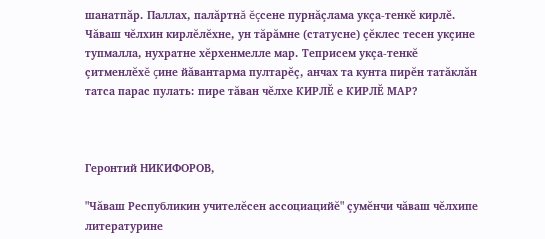шанатпăр. Паллах, палăртнă ĕçсене пурнăçлама укçа-тенкĕ кирлĕ. Чăваш чĕлхин кирлĕлĕхне, ун тăрăмне (статусне) çĕклес тесен укçине тупмалла, нухратне хĕрхенмелле мар. Теприсем укçа-тенкĕ çитменлĕхĕ çине йăвантарма пултарĕç, анчах та кунта пирĕн татăклăн татса парас пулать: пире тăван чĕлхе КИРЛĔ е КИРЛĔ МАР?



Геронтий НИКИФОРОВ,

"Чăваш Республикин учителĕсен ассоциацийĕ" çумĕнчи чăваш чĕлхипе литературине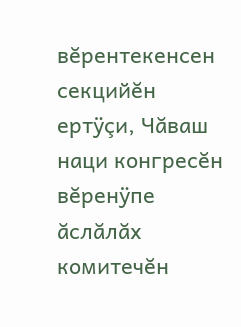вĕрентекенсен секцийĕн ертÿçи, Чăваш наци конгресĕн вĕренÿпе ăслăлăх комитечĕн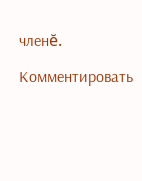членĕ.

Комментировать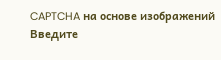CAPTCHA на основе изображений
Введите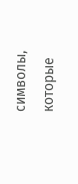символы, которые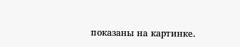показаны на картинке.